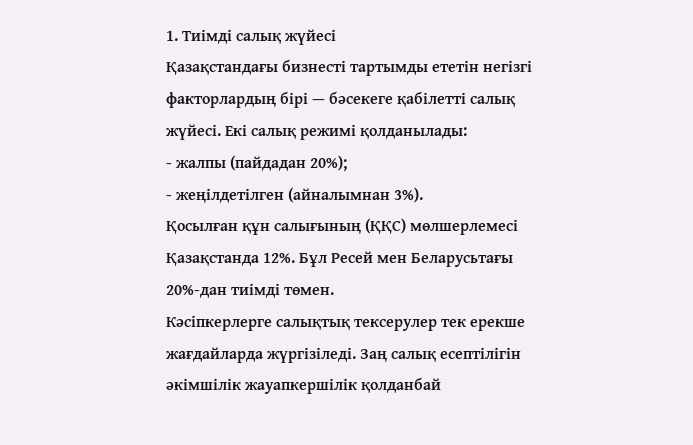1. Тиімді салық жүйесі
Қазақстандағы бизнесті тартымды ететін негізгі факторлардың бірі — бәсекеге қабілетті салық жүйесі. Екі салық режимі қолданылады:
- жалпы (пайдадан 20%);
- жеңілдетілген (айналымнан 3%).
Қосылған құн салығының (ҚҚС) мөлшерлемесі Қазақстанда 12%. Бұл Ресей мен Беларусьтағы 20%-дан тиімді төмен.
Кәсіпкерлерге салықтық тексерулер тек ерекше жағдайларда жүргізіледі. Заң салық есептілігін әкімшілік жауапкершілік қолданбай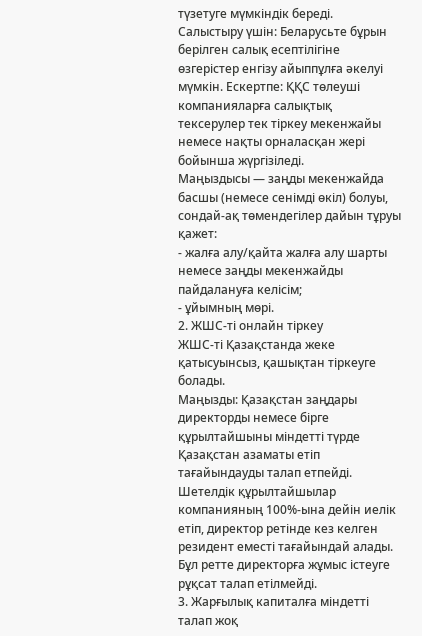түзетуге мүмкіндік береді.
Салыстыру үшін: Беларусьте бұрын берілген салық есептілігіне өзгерістер енгізу айыппұлға әкелуі мүмкін. Ескертпе: ҚҚС төлеуші компанияларға салықтық тексерулер тек тіркеу мекенжайы немесе нақты орналасқан жері бойынша жүргізіледі.
Маңыздысы — заңды мекенжайда басшы (немесе сенімді өкіл) болуы, сондай-ақ төмендегілер дайын тұруы қажет:
- жалға алу/қайта жалға алу шарты немесе заңды мекенжайды пайдалануға келісім;
- ұйымның мөрі.
2. ЖШС-ті онлайн тіркеу
ЖШС-ті Қазақстанда жеке қатысуынсыз, қашықтан тіркеуге болады.
Маңызды: Қазақстан заңдары директорды немесе бірге құрылтайшыны міндетті түрде Қазақстан азаматы етіп тағайындауды талап етпейді. Шетелдік құрылтайшылар компанияның 100%-ына дейін иелік етіп, директор ретінде кез келген резидент еместі тағайындай алады. Бұл ретте директорға жұмыс істеуге рұқсат талап етілмейді.
3. Жарғылық капиталға міндетті талап жоқ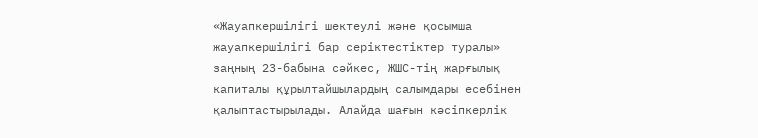«Жауапкершілігі шектеулі және қосымша жауапкершілігі бар серіктестіктер туралы» заңның 23-бабына сәйкес, ЖШС-тің жарғылық капиталы құрылтайшылардың салымдары есебінен қалыптастырылады. Алайда шағын кәсіпкерлік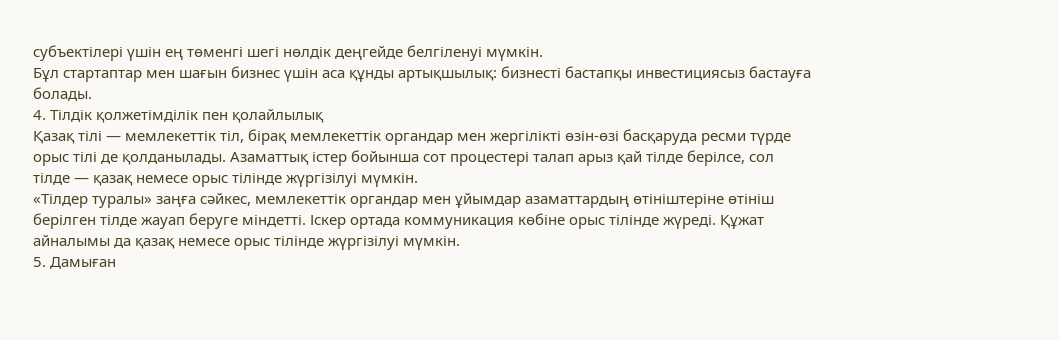субъектілері үшін ең төменгі шегі нөлдік деңгейде белгіленуі мүмкін.
Бұл стартаптар мен шағын бизнес үшін аса құнды артықшылық: бизнесті бастапқы инвестициясыз бастауға болады.
4. Тілдік қолжетімділік пен қолайлылық
Қазақ тілі — мемлекеттік тіл, бірақ мемлекеттік органдар мен жергілікті өзін-өзі басқаруда ресми түрде орыс тілі де қолданылады. Азаматтық істер бойынша сот процестері талап арыз қай тілде берілсе, сол тілде — қазақ немесе орыс тілінде жүргізілуі мүмкін.
«Тілдер туралы» заңға сәйкес, мемлекеттік органдар мен ұйымдар азаматтардың өтініштеріне өтініш берілген тілде жауап беруге міндетті. Іскер ортада коммуникация көбіне орыс тілінде жүреді. Құжат айналымы да қазақ немесе орыс тілінде жүргізілуі мүмкін.
5. Дамыған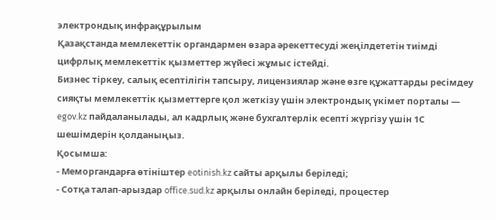электрондық инфрақұрылым
Қазақстанда мемлекеттік органдармен өзара әрекеттесуді жеңілдететін тиімді цифрлық мемлекеттік қызметтер жүйесі жұмыс істейді.
Бизнес тіркеу, салық есептілігін тапсыру, лицензиялар және өзге құжаттарды ресімдеу сияқты мемлекеттік қызметтерге қол жеткізу үшін электрондық үкімет порталы — egov.kz пайдаланылады, ал кадрлық және бухгалтерлік есепті жүргізу үшін 1С шешімдерін қолданыңыз.
Қосымша:
- Меморгандарға өтініштер eotinish.kz сайты арқылы беріледі;
- Сотқа талап-арыздар office.sud.kz арқылы онлайн беріледі, процестер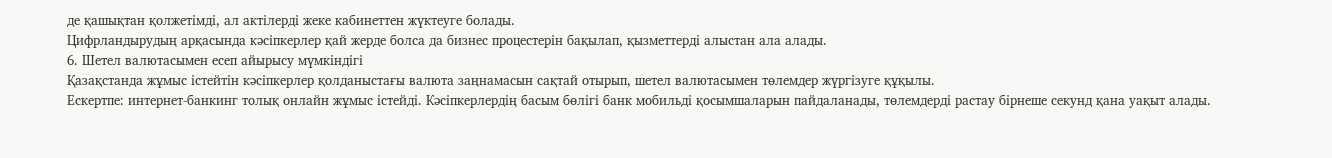де қашықтан қолжетімді, ал актілерді жеке кабинеттен жүктеуге болады.
Цифрландырудың арқасында кәсіпкерлер қай жерде болса да бизнес процестерін бақылап, қызметтерді алыстан ала алады.
6. Шетел валютасымен есеп айырысу мүмкіндігі
Қазақстанда жұмыс істейтін кәсіпкерлер қолданыстағы валюта заңнамасын сақтай отырып, шетел валютасымен төлемдер жүргізуге құқылы.
Ескертпе: интернет-банкинг толық онлайн жұмыс істейді. Кәсіпкерлердің басым бөлігі банк мобильді қосымшаларын пайдаланады, төлемдерді растау бірнеше секунд қана уақыт алады.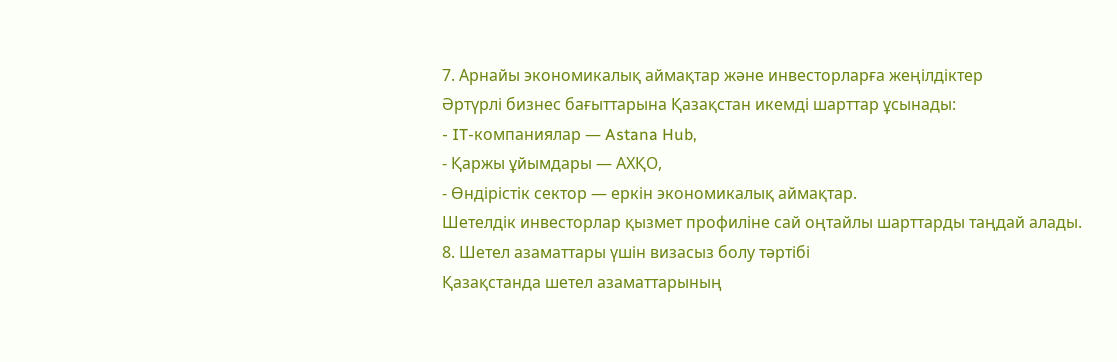7. Арнайы экономикалық аймақтар және инвесторларға жеңілдіктер
Әртүрлі бизнес бағыттарына Қазақстан икемді шарттар ұсынады:
- IT-компаниялар — Astana Hub,
- Қаржы ұйымдары — АХҚО,
- Өндірістік сектор — еркін экономикалық аймақтар.
Шетелдік инвесторлар қызмет профиліне сай оңтайлы шарттарды таңдай алады.
8. Шетел азаматтары үшін визасыз болу тәртібі
Қазақстанда шетел азаматтарының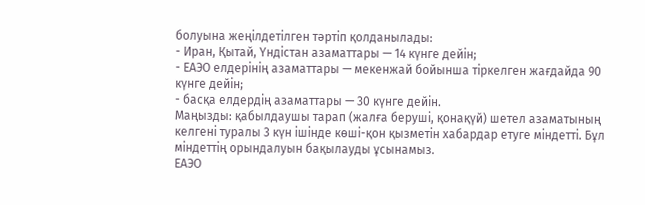болуына жеңілдетілген тәртіп қолданылады:
- Иран, Қытай, Үндістан азаматтары — 14 күнге дейін;
- ЕАЭО елдерінің азаматтары — мекенжай бойынша тіркелген жағдайда 90 күнге дейін;
- басқа елдердің азаматтары — 30 күнге дейін.
Маңызды: қабылдаушы тарап (жалға беруші, қонақүй) шетел азаматының келгені туралы 3 күн ішінде көші-қон қызметін хабардар етуге міндетті. Бұл міндеттің орындалуын бақылауды ұсынамыз.
ЕАЭО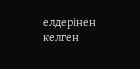елдерінен келген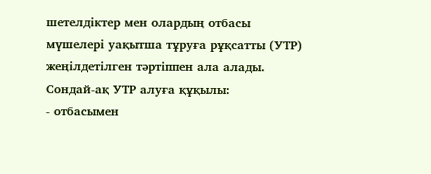шетелдіктер мен олардың отбасы мүшелері уақытша тұруға рұқсатты (УТР) жеңілдетілген тәртіппен ала алады.
Сондай-ақ УТР алуға құқылы:
- отбасымен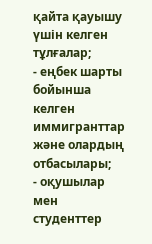қайта қауышу үшін келген тұлғалар;
- еңбек шарты бойынша келген иммигранттар және олардың отбасылары;
- оқушылар мен студенттер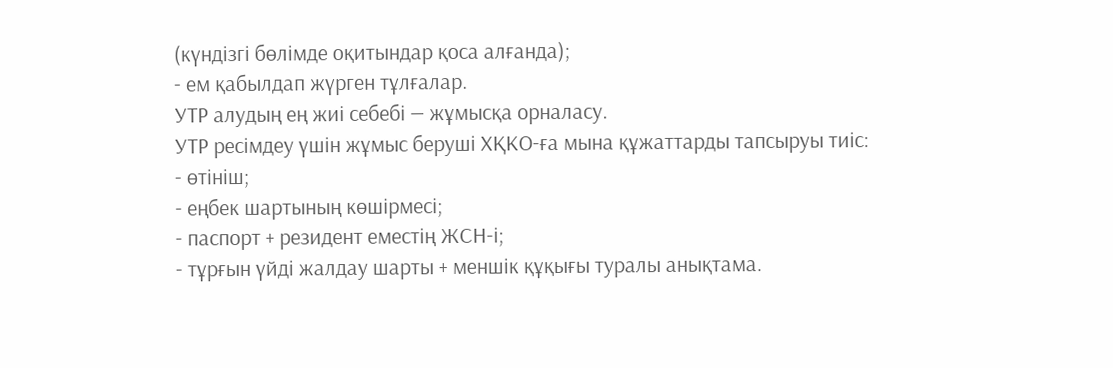(күндізгі бөлімде оқитындар қоса алғанда);
- ем қабылдап жүрген тұлғалар.
УТР алудың ең жиі себебі — жұмысқа орналасу.
УТР ресімдеу үшін жұмыс беруші ХҚКО-ға мына құжаттарды тапсыруы тиіс:
- өтініш;
- еңбек шартының көшірмесі;
- паспорт + резидент еместің ЖСН-і;
- тұрғын үйді жалдау шарты + меншік құқығы туралы анықтама.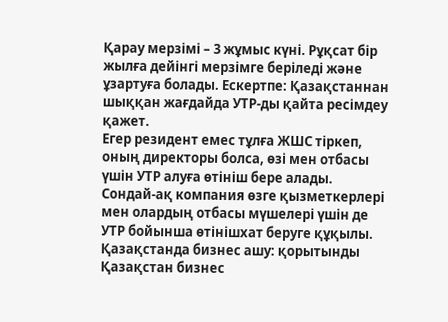Қарау мерзімі – 3 жұмыс күні. Рұқсат бір жылға дейінгі мерзімге беріледі және ұзартуға болады. Ескертпе: Қазақстаннан шыққан жағдайда УТР-ды қайта ресімдеу қажет.
Егер резидент емес тұлға ЖШС тіркеп, оның директоры болса, өзі мен отбасы үшін УТР алуға өтініш бере алады. Сондай-ақ компания өзге қызметкерлері мен олардың отбасы мүшелері үшін де УТР бойынша өтінішхат беруге құқылы.
Қазақстанда бизнес ашу: қорытынды
Қазақстан бизнес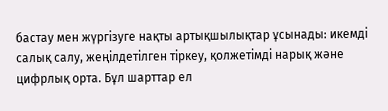бастау мен жүргізуге нақты артықшылықтар ұсынады: икемді салық салу, жеңілдетілген тіркеу, қолжетімді нарық және цифрлық орта. Бұл шарттар ел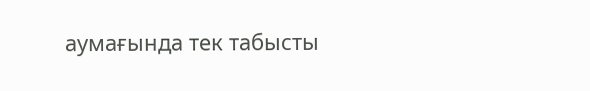аумағында тек табысты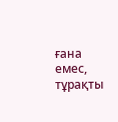ғана емес, тұрақты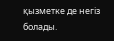қызметке де негіз болады.